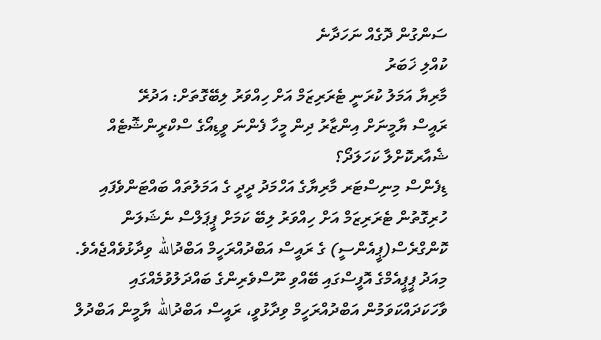ސަންގުން ދޮގެއް ނަހަދާނެ
ކުއްލި ޚަބަރު
މާރިޔާ އަމަލު ކުރަނީ ޓެރަރިޒަމް އަށް ހިއްވަރު ލިބޭގޮތަށް: އަދުރޭ
ރައީސް ޔާމީނަށް އިންޒާރު ދިން މީހާ ފެންނަ ވީޑިއޯގެ ސްކްރީންޝޮޓެއް
ޝެއާރކޮށްލާ ކަހަލަދޯ؟
ޑިފެންސް މިނިސްޓަރ މާރިޔާގެ އަހްމަދު ދީދީ ގެ އަމަލުތައް ބައްޓަންވެފައި ހުރިގޮތުން ޓެރަރިޒަމް އަށް ހިއްވަރު ލިބޭ ކަމަށް ޕީޕަލްސް ނެޝަލަން ކޮންގްރެސް(ޕީއެންސީ) ގެ ރައީސް އަބްދުއްރަހީމް އަބްދުالله ވިދާޅުވެއްޖެއެވެ.
މިއަދު ޕީޕީއެމްގެ އޮފީސްގައި ބޭއްވި ނޫސްވެރިންގެ ބައްދަލުވުމެއްގައި ވާހަކަދައްކަވަމުން އަބްދުއްރަހީމް ވިދާޅުވީ، ރައީސް އަބްދުالله ޔާމީން އަބްދުލް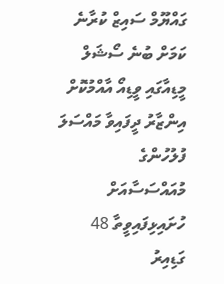ގައްޔޫމް ސައިޒް ކުރާނެ ކަމަށް ބުނެ ސޯޝަލް މީޑިއާގައި ވީޑިއޯ އާއްމުކޮށް އިންޒާރު ދީފައިވާ މައްސަލަ ފުލުހުންގެ މުއައްސަސާއަށް ހުށައިޅިފައިވީތާ 48 ގަޑިއިރު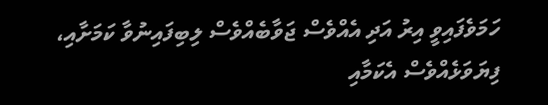ހަމަވެފައިވީ އިރު އަދި އެއްވެސް ޖަވާބެއްވެސް ލިބިފައިނުވާ ކަމަށާއި، ފިޔަވަޅެއްވެސް އެކަމާއި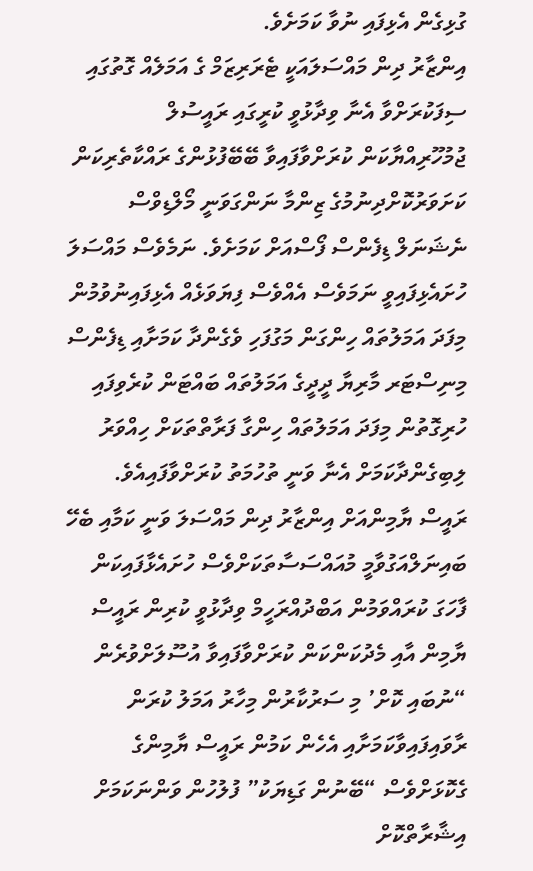ގުޅިގެން އެޅިފައި ނުވާ ކަމަށެވެ.
އިންޒާރު ދިން މައްސަލައަކީ ޓެރަރިޒަމް ގެ އަމަލެއް ގޮތުގައި ސިފަކުރަށްވާ އެނާ ވިދާޅުވީ ކުރީގައި ރައީސުލް ޖުމުހޫރިއްޔާކަން ކުރަށްވާފައިވާ ބޭބޭފުޅުންގެ ރައްކާތެރިކަން ކަށަވަރުކޮށްދިނުމުގެ ޒިންމާ ނަންގަވަނީ މޯލްޑިވްސް ނެޝަނަލް ޑިފެންސް ފޯސްއަށް ކަމަށެވެ. ނަމެވެސް މައްސަލަ ހުށައެޅިފައިވީ ނަމަވެސް އެއްވެސް ފިޔަވަޅެއް އެޅިފައިނުވުމުން މިފަދަ އަމަލުތައް ހިންގަން މަގުފަހި ވެގެންދާ ކަމަށާއި ޑިފެންސް މިނިސްޓަރ މާރިޔާ ދީދީގެ އަމަލުތައް ބައްޓަން ކުރެވިފައި ހުރިގޮތުން މިފަދަ އަމަލުތައް ހިންގާ ފަރާތްތަކަށް ހިއްވަރު ލިބިގެންދާކަމަށް އެނާ ވަނީ ތުހުމަތު ކުރަށްވާފައިއެވެ.
ރައީސް ޔާމިންއަށް އިންޒާރު ދިން މައްސަލަ ވަނީ ކަމާއި ބެހޭ ބައިނަލްއަގުވާމީ މުއައްސަސާތަކަށްވެސް ހުށައެޅާފައިކަން ފާހަގަ ކުރައްވަމުން އަބްދުއްރަހީމް ވިދާޅުވީ ކުރިން ރައީސް ޔާމިން އާއި މެދުކަންކަން ކުރަށްވާފައިވާ އުސޫލަށްވުރެން “ނުބައި ކޮށް’ މި ސަރުކާރުން މިހާރު އަމަލު ކުރަން ރާވައިފައިވާކަމަށާއި އެހެން ކަމުން ރައީސް ޔާމިންގެ ގެކޮޅަށްވެސް “ބޭނުން ގަޑިޔަކު” ފުލުހުން ވަންނަކަމަށް އިޝާރާތްކޮށް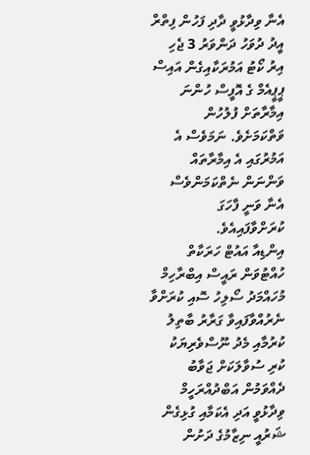އެނާ ވިދާޅުވީ ދާދި ފަހުން ފިތްރް އީދު ދުވަހު ދަންވަރު 3 ޖެހި އިރު ކޯޓު އަމުރަކާއިގެން އައިސް ޕީޕީއެމް ގެ އޮފީސް ހުންނަ އިމާރާތަށް ފުލުހުން ވަތްކަމަށެވެ. ނަމަވެސް އެ އަމުރުގައި އެ އިމާރާތައް ވަންނަން ނެތްކަމަންވެސް އެނާ ވަނީ ފާހަގަ ކުރަށްވާފައިއެވެ.
އިންޑިއާ އައުޓް ހަރަކާތް ހުއްޓުވަން ރައީސް އިބްރާހިމް މުހައްމަދު ސޯލިހު ސޮއި ކުރަށްވާ ނެރުއްވާފައިވާ ގަރާރު ބާތިލު ކުރުމާއި މެދު ނޫސްވެރިޔަކު ކުރި ސުވާލަކަށް ޖަވާބު ދެއްވަމުން އަބްދުއްރަހީމް ވިދާޅުވީ އަދި އެކަމާއި ގުޅިގެން ޝަރުއީ ނިޒާމުގެ ދަށުން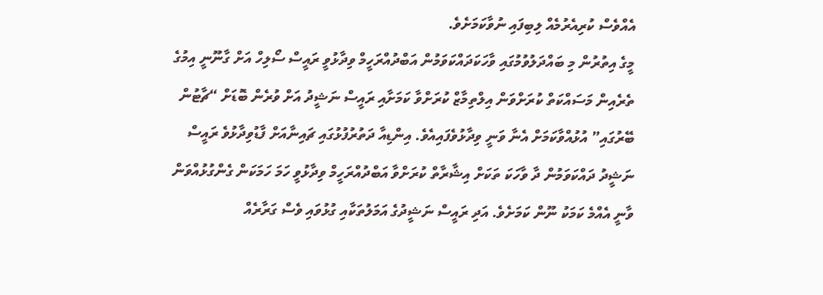އެއްވެސް ކުރިއެރުމެއް ލިބިފައި ނުވާކަމަށެވެ.
މީގެ އިތުރުން މި ބައްދަލުވުމުގައި ވާހަކަދައްކަވަމުން އަބްދުއްރަހީމް ވިދާޅުވީ ރައީސް ސޯލިހް އަށް ގާނޫނީ އިމުގެ ތެރެއިން މަސައްކަތް ކުރަށްވަން އިލްތިމާޒް ކުރަށްވާ ކަމަށާއި ރައީސް ނަޝީދު އަށް ވުރެން ބޮޑަށް “ޗާޓުން ބޭރުގައި” އުޅުއްވާކަމަށް އެނާ ވަނީ ވިދާޅުވެފައިއެވެ. އިންޑިއާ ދަތުރުފުޅުގައި ޗައިނާއަށް ފާޑުވިދާޅުވެ ރައީސް ނަޝީދު ދައްކަވަމުން ދާ ވާހަކަ ތަކަށް އިޝާރާތް ކުރަށްވާ އަބްދުއްރަހީމް ވިދާޅުވީ ހަމަ ހަމަކަން ގެންގުޅުއްވަން ވާނީ އެއްމެ ކަމަކު ނޫން ކަމަށެވެ. އަދި ރައީސް ނަޝީދުގެ އަމަލުތަކާއި ގުޅުވައި ވެސް ގަރާރެއް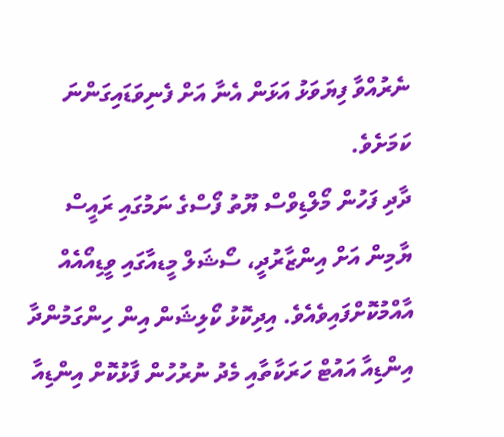ނެރުއްވާ ފިޔަވަޅު އަޅަން އެނާ އަށް ފެނިވަޑައިގަންނަ ކަމަށެވެ.
ދާދި ފަހުން މޯލްޑިވްސް ޔޫތު ފޯސްގެ ނަމުގައި ރައީސް ޔާމިން އަށް އިންޒާރުދީ، ސޯޝަލް މީޑއާގައި ވީޑިއޯއެއް އާއްމުކޮށްފައިވެއެވެ. އިދިކޮޅު ކޯލިޝަން އިން ހިންގަމުންދާ އިންޑިއާ އައުޓް ހަރަކާތާއި މެދު ނުރުހުން ފާޅުކޮށް އިންޑިއާ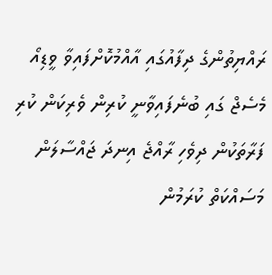ރައްޔިތުންގެ ދިފާއުގައި އާއްމުކޮށްފައިވާ ވީޑިއޯ މެސެޖް ގައި ބުނެފައިވާނީ ކުރިން ވެރިކަން ކުރި ފަރާތަކުން ދިވެހި ރާއްޖެ އިނދަ ޖައްސާލަން މަސައްކަތް ކުރަމުން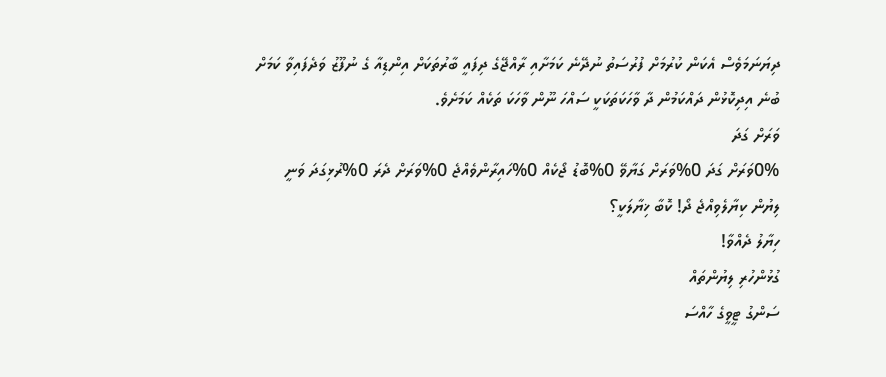ދިޔަނަމަވެސް އެކަން ކުރުމަށް ފުރުސަތު ނުދޭނެ ކަމަށާއި ރާއްޖޭގެ ދިފައީ ބާރުތަކަށް އިންޑިއާ ގެ ނުފޫޒު ވަދެފައިވާ ކަމަށް ބުނެ އިދިކޮޅުން ދައްކަމުން ދާ ވާހަކަތަކަކީ ސައްހަ ނޫން ވާހަކަ ތަކެއް ކަމަށެވެ.
ވަރަށް ގަދަ
0%ވަރަށް ގަދަ 0%ވަރަށް ގަޔާވޭ 0%ބޮޑު ޖޯކެއް 0%ހައިރާންވެއްޖެ 0%ވަރަށް ދެރަ 0%ރުޅިގަދަ ވަނީ
ލިޔުން ކިޔާލެވިއްޖެ ދޯ! ކޮބާ ޚިޔާލަކީ؟
ހިޔާލު ދެއްވާ!
ގުޅުންހުރި ލިޔުންތައް
ސަންގު ޓީވީގެ ހާއްސަ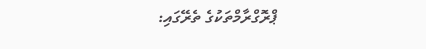ޕްރޮގްރާމްތަކުގެ ތެރޭގައި: